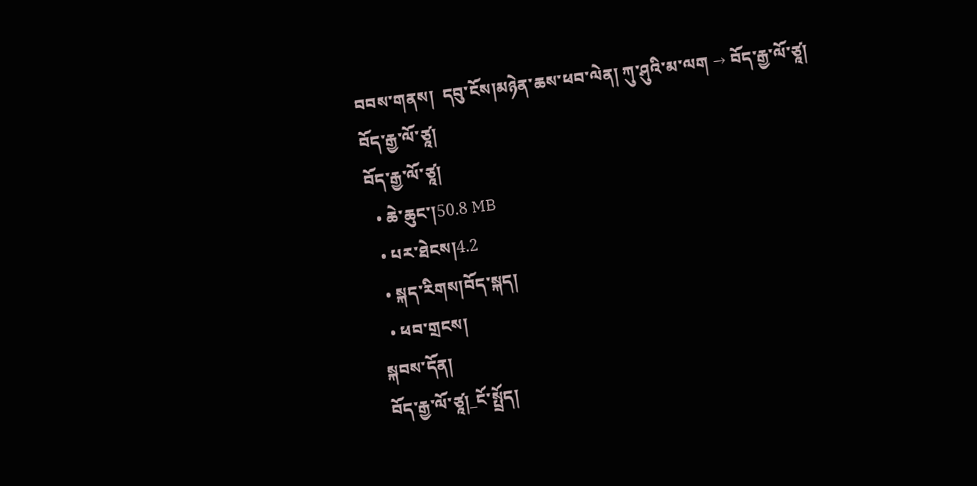བབས་གནས།  དབུ་ངོས།མཉེན་ཆས་ཕབ་ལེན། ཀུ་ཤུའི་མ་ལག → བོད་རྒྱ་ལོ་ཙཱ།
བོད་རྒྱ་ལོ་ཙཱ།
བོད་རྒྱ་ལོ་ཙཱ།
  • ཆེ་ཆུང་།50.8 MB
  • པར་ཐེངས།4.2
  • སྐད་རིགས།བོད་སྐད།
  • ཕབ་གྲངས།
སྐབས་དོན།
བོད་རྒྱ་ལོ་ཙཱ།_ངོ་སྤྲོད།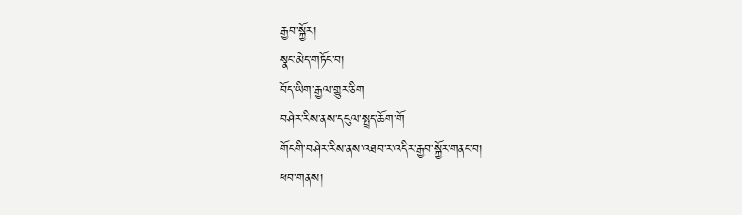རྒྱབ་སྐྱོར།
སྣང་མེད་གཏོང་བ།
བོད་ཡིག་རྒྱལ་གྱུར་ཅིག
བཤེར་རིས་ནས་དངུལ་སྤྲད་ཆོག་གོ
གོངགི་བཤེར་རིས་ནས་འཐབ་ར་འདིར་རྒྱབ་སྐྱོར་གནང་བ།
ཕབ་གནས།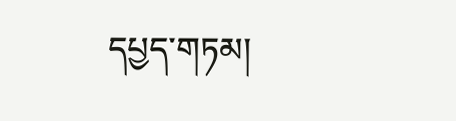དཔྱད་གཏམ།